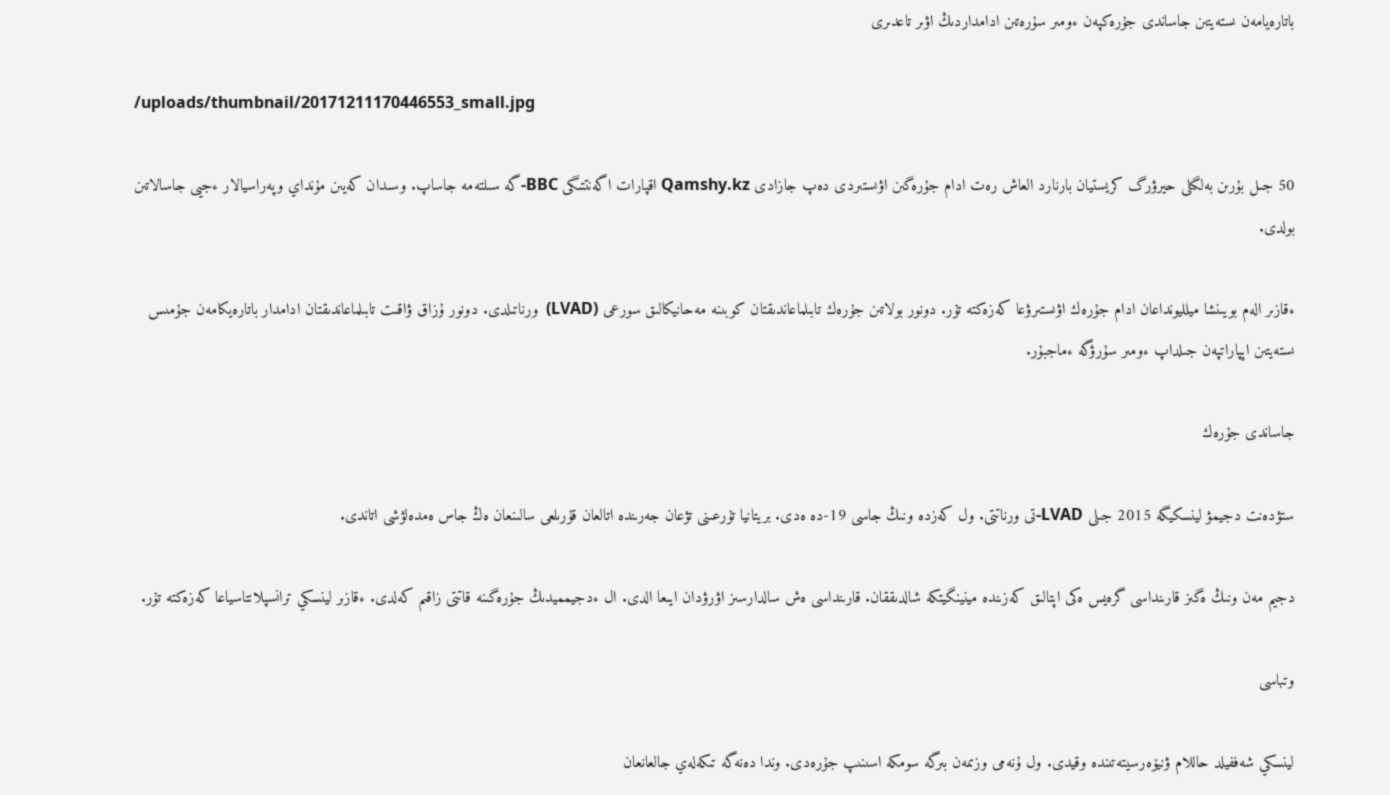باتارەيامەن ىستەيتىن جاساندى جۇرەكپەن ءومىر سۇرەتىن ادامداردىڭ اۋىر تاعدىرى

/uploads/thumbnail/20171211170446553_small.jpg

50 جىل بۇرىن بەلگىلى حيرۋرگ كريستيان بارنارد العاش رەت ادام جۇرەگىن اۋىستىردى دەپ جازادى Qamshy.kz اقپارات اگەنتتىگى BBC-گە سىلتەمە جاساپ. وسىدان كەيىن مۇنداي وپەراسيالار ءجيى جاسالاتىن بولدى.

ءقازىر الەم بويىنشا ميلليونداعان ادام جۇرەك اۋىستىرۋعا كەزەكتە تۇر. دونور بولاتىن جۇرەك تابىلماعاندىقتان كوبىنە مەحانيكالىق سورعى (LVAD)  ورناتىلدى. دونور ۇزاق ۋاقىت تابىلماعاندىقتان ادامدار باتارەيكامەن جۇمىس ىستەيتىن اپپاراتپەن جىلداپ ءومىر سۇرۋگە ءماجبۇر.

جاساندى جۇرەك

ستۋدەنت دجيمۋ لينسكيگە 2015 جىلى LVAD-تى ورناتتى. ول كەزدە ونىڭ جاسى 19-دە ەدى. بريتانيا تۇرعىنى تۋعان جەرىندە اتالعان قۇرىلعى سالىنعان ەڭ جاس ەمدەلۋشى اتاندى.

دجيم مەن ونىڭ ەگىز قارىنداسى گرەيس ەكى اپتالىق كەزىندە مينينگيتكە شالدىققان. قارىنداسى ەش سالدارسىز اۋرۋدان ايىعا الدى. ال ءدجيمميدىڭ جۇرەگىنە قاتتى زاقىم كەلدى. ءقازىر لينسكي ترانسپلانتاسياعا كەزەكتە تۇر.

وتباسى

لينسكي شەففيلد حاللام ۋنيۆەرسيتەتىندە وقيدى. ول ۇنەمى وزىمەن بىرگە سومكە اسىنىپ جۇرەدى. وندا دەنەگە تىكەلەي جالعانعان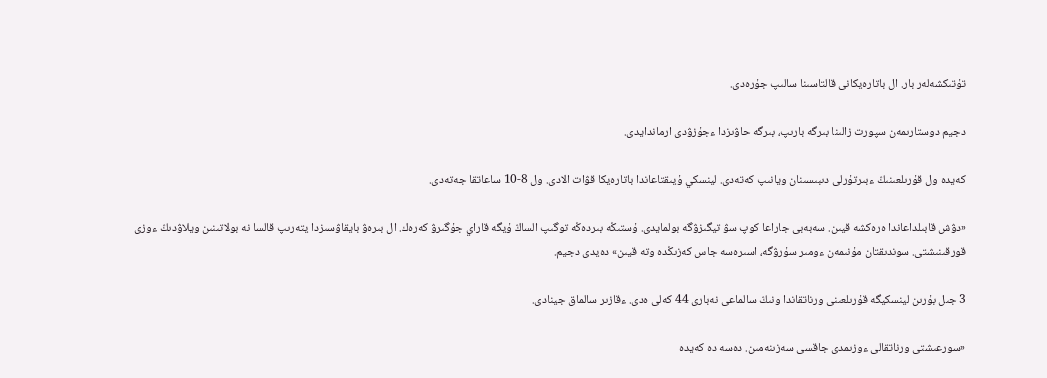تۇتىكشەلەر بار. ال باتارەيكانى قالتاسىنا سالىپ جۇرەدى.

دجيم دوستارىمەن سپورت زالىنا بىرگە بارىپ، بىرگە حاۋىزدا ءجۇزۋدى ارماندايدى.

كەيدە ول قۇرىلعىنىڭ ءبىرتۇرلى دىبىسىنان ويانىپ كەتەدى. لينسكي ۇيىقتاعاندا باتارەيكا قۋات الادى. ول 8-10 ساعاتقا جەتەدى.

«دۋش قابىلداعاندا ەرەكشە قيىن. سەبەبى جاراعا كوپ سۋ تيگىزۋگە بولمايدى. ۇستىڭە بىردەڭە توگىپ الساڭ ۇيگە قاراي جۇگىرۋ كەرەك. ال بىرەۋ بايقاۋسىزدا يتەرىپ قالسا نە بولاتىنىن ويلاۋدىڭ ءوزى قورقىنىشتى. سوندىقتان مۇنىمەن ءومىر سۇرۋگە، اسىرەسە جاس كەزىڭدە وتە قيىن» دەيدى دجيم.

3 جىل بۇرىن لينسكيگە قۇرىلعىنى ورناتقاندا ونىڭ سالماعى نەبارى 44 كەلى ەدى. ءقازىر سالماق جينادى.

«سورعىشتى ورناتقالى ءوزىمدى جاقسى سەزىنەمىن. دەسە دە كەيدە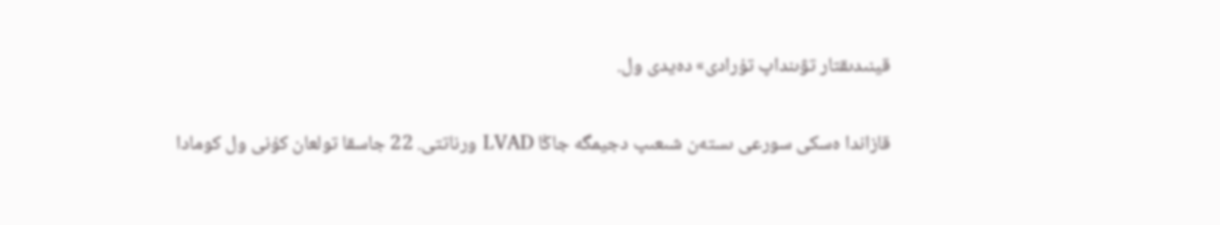قينىدىقتار تۋىنداپ تۇرادى» دەيدى ول.

قازاندا ەسكى سورعى ىستەن شىعىپ دجيمگە جاڭا LVAD ورناتتى. 22 جاسقا تولعان كۇنى ول كومادا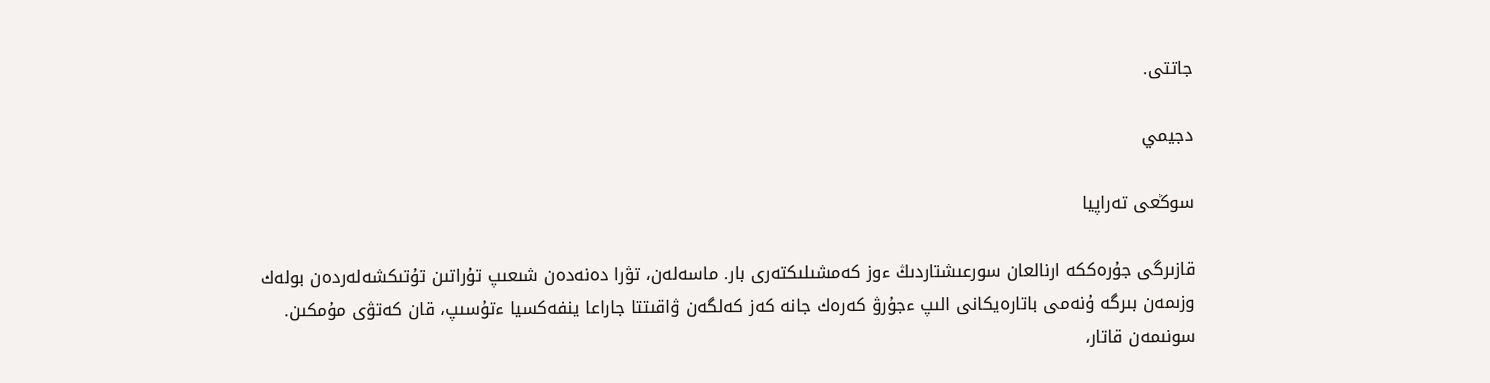جاتتى.

دجيمي

سوڭعى تەراپيا

قازىرگى جۇرەككە ارنالعان سورعىشتاردىڭ ءوز كەمشىلىكتەرى بار. ماسەلەن، تۋرا دەنەدەن شىعىپ تۇراتىن تۇتىكشەلەردەن بولەك وزىمەن بىرگە ۇنەمى باتارەيكانى الىپ ءجۇرۋ كەرەك جانە كەز كەلگەن ۋاقىتتا جاراعا ينفەكسيا ءتۇسىپ، قان كەتۋى مۇمكىن.  سونىمەن قاتار،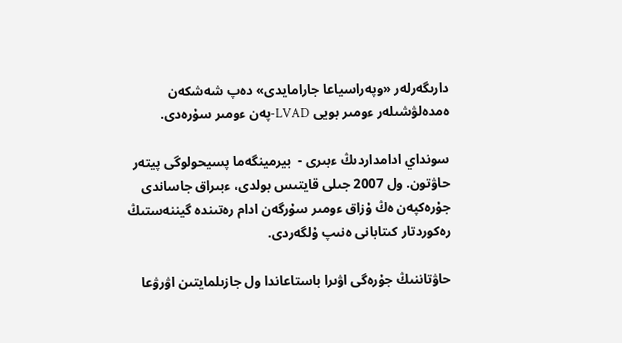دارىگەرلەر «وپەراسياعا جارامايدى» دەپ شەشكەن ەمدەلۋشىلەر ءومىر بويى LVAD-پەن ءومىر سۇرەدى.

سونداي ادامداردىڭ ءبىرى -  بيرمينگەما پسيحولوگى پيتەر حاۋتون. ول 2007 جىلى قايتىس بولدى، ءبىراق جاساندى جۇرەكپەن ەڭ ۇزاق ءومىر سۇرگەن ادام رەتىندە گيننەستىڭ رەكوردتار كىتابانى ەنىپ ۇلگەردى.

حاۋتاننىڭ جۇرەگى اۋىرا باستاعاندا ول جازىلمايتىن اۋرۋعا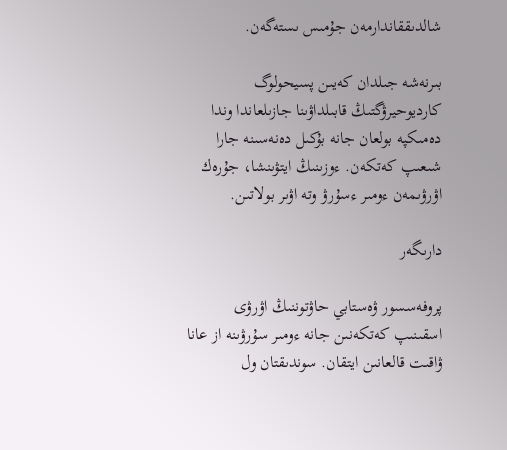شالدىققاندارمەن جۇمىس ىستەگەن.

بىرنەشە جىلدان كەيىن پسيحولوگ كارديوحيرۋگتىڭ قابىلداۋىنا جازىلعاندا وندا دەمىكپە بولعان جانە بۇكىل دەنەسىنە جارا شىعىپ كەتكەن. ءوزىنىڭ ايتۋىنشا، جۇرەك اۋرۋىمەن ءومىر ءسۇرۋ وتە اۋىر بولاتىن.

دارىگەر

پروفەسسور ۋەستابي حاۋتوننىڭ اۋرۋى اسقىنىپ كەتكەنىن جانە ءومىر سۇرۋىنە از عانا ۋاقىت قالعانىن ايتقان. سوندىقتان ول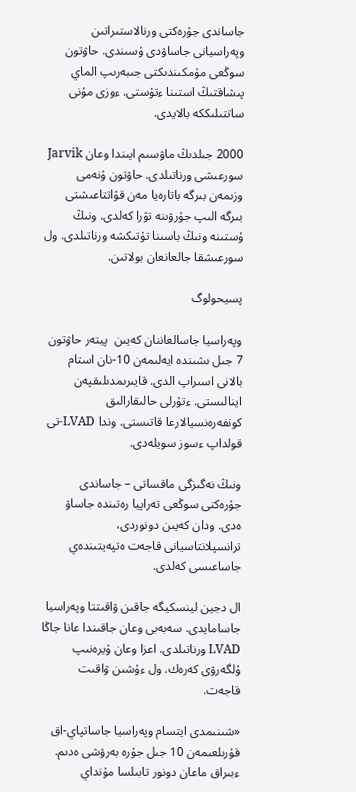جاساندى جۇرەكتى ورنالاستىراتىن وپەراسيانى جاساۋدى ۇسىندى. حاۋتون سوڭعى مۇمكىندىكتى جىبەرىپ الماي پىشاقتىڭ استىنا ءتۇستى. ءوزى مۇنى ساتتىلىككە بالايدى.

2000 جىلدىڭ ماۋسىم ايىندا وعان Jarvik سورعىشى ورناتىلدى. حاۋتون ۇنەمى وزىمەن بىرگە باتارەيا مەن قۋاتتاعىشتى بىرگە الىپ جۇرۋىنە تۋرا كەلدى. ونىڭ ۇستىنە ونىڭ باسىنا تۇتىكشە ورناتىلدى. ول سورعىشقا جالعانعان بولاتىن.

پسيحولوگ

وپەراسيا جاسالعاننان كەيىن  پيتەر حاۋتون 7 جىل ىشىندە ايەلىمەن 10-نان استام بالانى اسىراپ الدى. قايىرىمدىلىقپەن اينالىستى. ءتۇرلى حالىقارالىق كونفەرەنسيالارعا قاتىستى. وندا LVAD-تى قولداپ ءسوز سويلەدى.

ونىڭ نەگىزگى ماقساتى – جاساندى جۇرەكتى سوڭعى تەراپيا رەتىندە جاساۋ ەدى. ودان كەيىن دونوردى، ترانسپلانتاسيانى قاجەت ەتپەيتىندەي جاساعىسى كەلدى.

ال دجين لينسكيگە جاقىن ۋاقىتتا وپەراسيا جاسامايدى. سەبەبى وعان جاقىندا عانا جاڭا LVAD ورناتىلدى. اعزا وعان ۇيرەنىپ ۇلگەرۋى كەرەك. ول ءۇشىن ۋاقىت قاجەت.

«شىنىمدى ايتسام وپەراسيا جاساتپاي-اق قۇرىلعىمەن 10 جىل جۇرە بەرۋشى ەدىم. ءبىراق ماعان دونور تابىلسا مۇنداي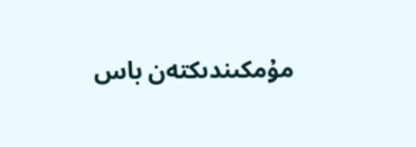مۇمكىندىكتەن باس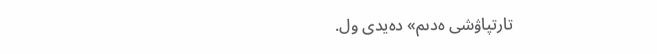تارتپاۋشى ەدىم» دەيدى ول.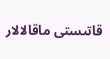قاتىستى ماقالالار